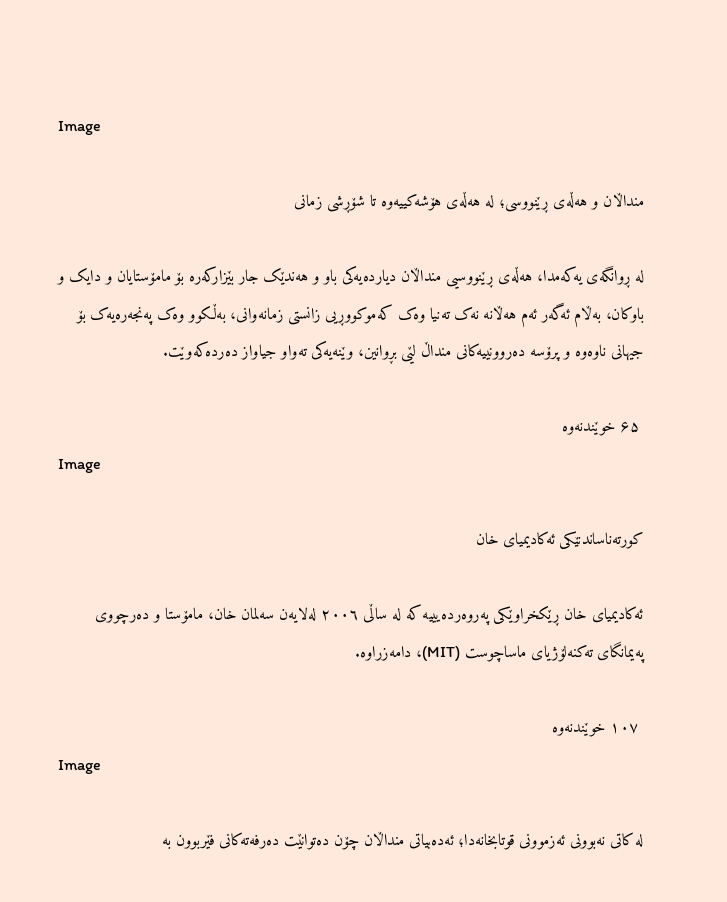Image

منداڵان و هەڵەی ڕێنووسی؛ لە هەڵەی هۆشەکییەوە تا شۆڕشی زمانی

لە ڕوانگەی یەکەمدا، هەڵەی ڕێنووسیی منداڵان دیاردەیەکی باو و هەندێک جار بێزارکەرە بۆ مامۆستایان و دایک و باوکان، بەڵام ئەگەر ئەم هەڵانە نەک تەنیا وەک کەموکووڕیی زانستی زمانەوانی، بەڵکوو وەک پەنجەرەیەک بۆ جیهانی ناوەوە و پرۆسە دەروونییەکانی منداڵ لێی بڕوانین، وێنەیەکی تەواو جیاواز دەردەکەوێت.

 ۶۵ خوێندنەوە
Image

کورتەناساندنێکی ئەکادیمیای خان

ئەکادیمیای خان ڕێکخراوێکی پەروەردەیییە کە لە ساڵی ۲۰۰٦ لەلایەن سەلمان خان، مامۆستا و دەرچووی پەیمانگای تەکنەلۆژیای ماساچوست (MIT)، دامەزراوە.

 ۱۰۷ خوێندنەوە
Image

لە کاتی نەبوونی ئەزموونی قوتابخانەدا؛ ئەدەبیاتی منداڵان چۆن دەتوانێت دەرفەتەکانی فێربوون بە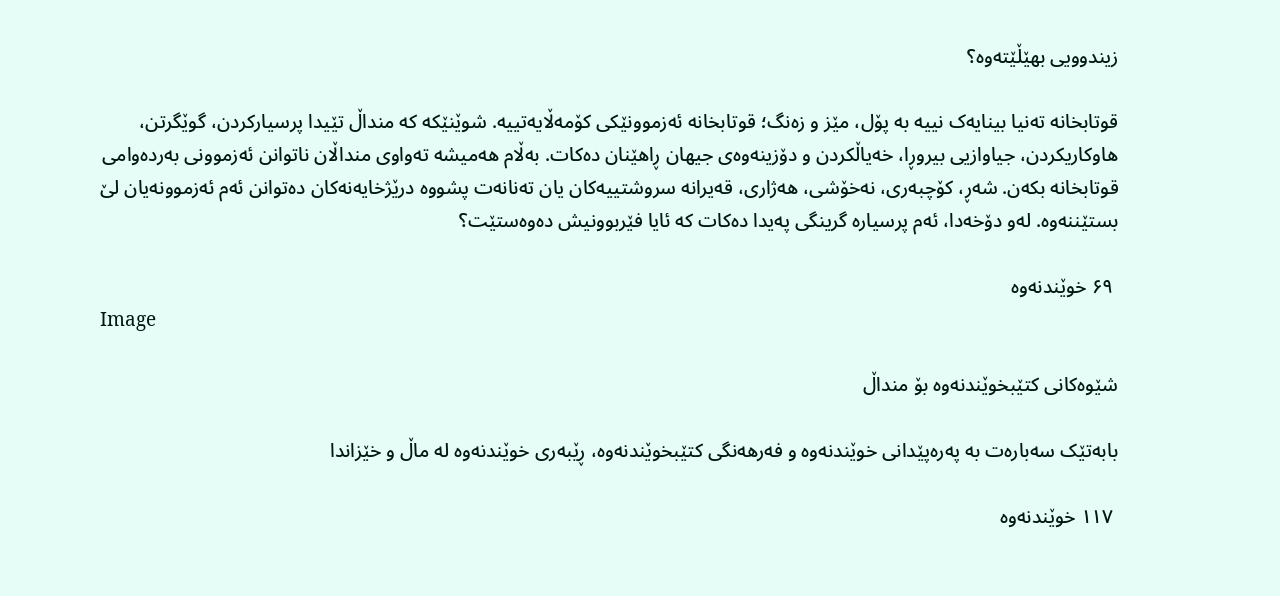زیندوویی بهێڵێتەوە؟

قوتابخانە تەنیا بینایەک نییە بە پۆل، مێز و زەنگ؛ قوتابخانە ئەزموونێکی کۆمەڵایەتییە. شوێنێکە کە منداڵ تێیدا پرسیارکردن، گوێگرتن، هاوکاریکردن، جیاوازیی بیروڕا، خەیاڵکردن و دۆزینەوەی جیهان ڕاهێنان دەکات. بەڵام هەمیشە تەواوی منداڵان ناتوانن ئەزموونی بەردەوامی قوتابخانە بکەن. شەڕ، کۆچبەری، نەخۆشی، هەژاری، قەیرانە سروشتییەکان یان تەنانەت پشووە درێژخایەنەکان دەتوانن ئەم ئەزموونەیان لێ بستێننەوە. لەو دۆخەدا، ئەم پرسیارە گرینگی پەیدا دەکات کە ئایا فێربوونیش دەوەستێت؟

 ۶۹ خوێندنەوە
Image

شێوەکانی کتێبخوێندنەوە بۆ منداڵ

بابەتێک سەبارەت بە پەرەپێدانی خوێندنەوە و فەرهەنگی کتێبخوێندنەوە، ڕێبەری خوێندنەوە لە ماڵ و خێزاندا

 ۱۱۷ خوێندنەوە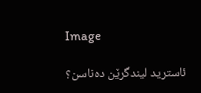Image

ئاسترید لیندگرێن دەناسن؟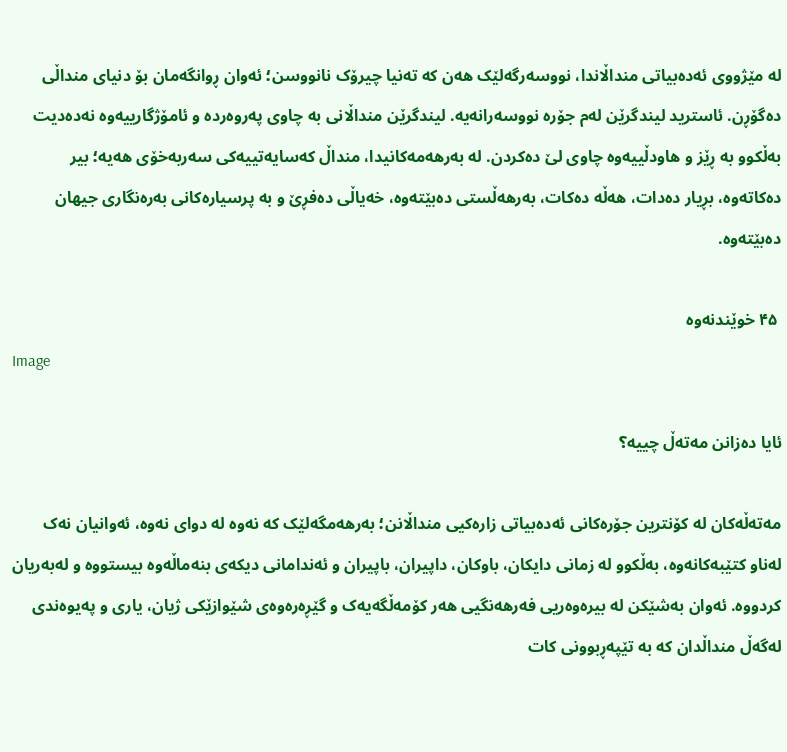لە مێژووی ئەدەبیاتی منداڵاندا، نووسەرگەلێک هەن کە تەنیا چیرۆک نانووسن؛ ئەوان ڕوانگەمان بۆ دنیای منداڵی دەگۆڕن. ئاسترید لیندگرێن لەم جۆرە نووسەرانەیە. لیندگرێن منداڵانی بە چاوی پەروەردە و ئامۆژگارییەوە نەدەدیت بەڵکوو بە ڕێز و هاودڵییەوە چاوی لێ دەکردن. لە بەرهەمەکانیدا، منداڵ کەسایەتییەکی سەربەخۆی هەیە؛ بیر دەکاتەوە، بڕیار دەدات، هەڵە دەکات، بەرهەڵستی دەبێتەوە، خەیاڵی دەفڕێ و بە پرسیارەکانی بەرەنگاری جیهان دەبێتەوە.

 ۴۵ خوێندنەوە
Image

ئایا دەزانن مەتەڵ چییە؟

مەتەڵەکان لە کۆنترین جۆرەکانی ئەدەبیاتی زارەکیی منداڵانن؛ بەرهەمگەلێک کە نەوە لە دوای نەوە، ئەوانیان نەک لەناو کتێبەکانەوە، بەڵکوو لە زمانی دایکان، باوکان، داپیران، باپیران و ئەندامانی دیکەی بنەماڵەوە بیستووە و لەبەریان کردووە. ئەوان بەشێکن لە بیرەوەریی فەرهەنگیی هەر کۆمەڵگەیەک و گێڕەرەوەی شێوازێکی ژیان، یاری و پەیوەندی لەگەڵ منداڵدان کە بە تێپەڕبوونی کات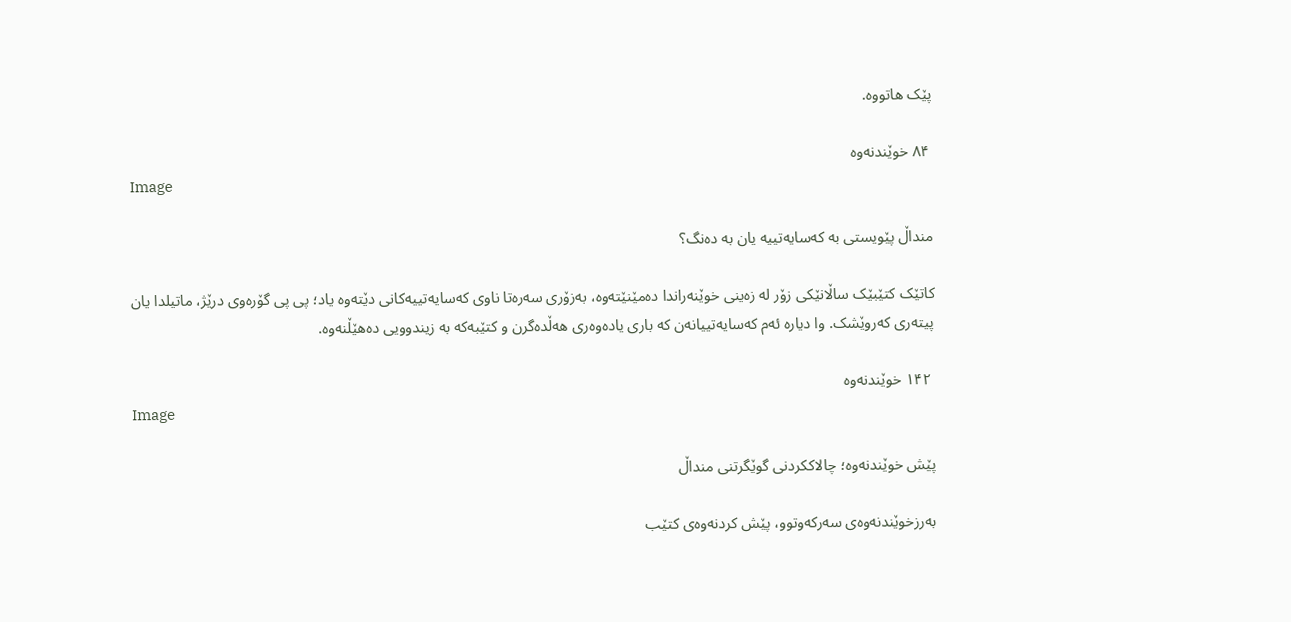پێک هاتووه.

 ۸۴ خوێندنەوە
Image

منداڵ پێویستی بە کەسایەتییە یان بە دەنگ؟

کاتێک کتێبێک ساڵانێکی زۆر لە زەینی خوێنەراندا دەمێنێتەوە، بەزۆری سەرەتا ناوی کەسایەتییەکانی دێتەوە یاد؛ پی پی گۆرەوی درێژ، ماتیلدا یان پیتەری کەروێشک. وا دیارە ئەم کەسایەتییانەن کە باری یادەوەری هەڵدەگرن و کتێبەکە بە زیندوویی دەهێڵنەوە.

 ۱۴۲ خوێندنەوە
Image

پێش خوێندنەوە؛ چالاککردنی گوێگرتنی منداڵ

بەرزخوێندنەوەی سەرکەوتوو، پێش کردنەوەی کتێب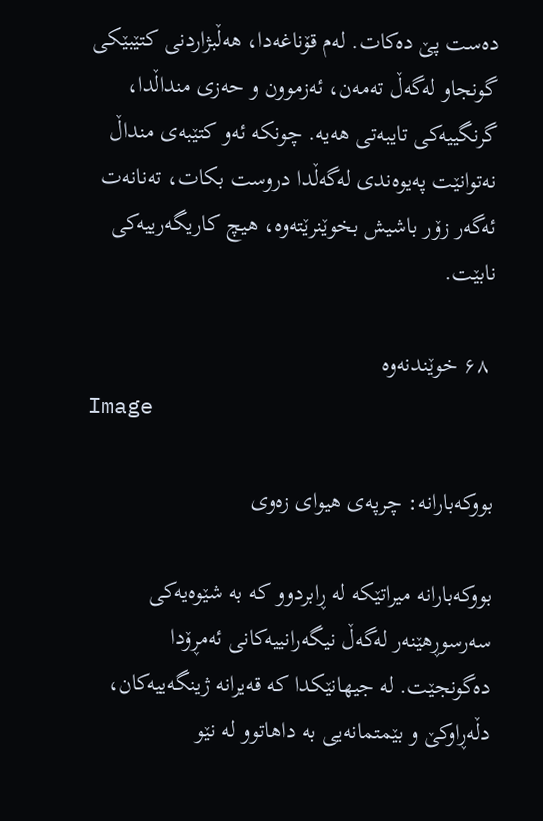دەست پێ دەکات. لەم قۆناغەدا، هەڵبژاردنی کتێبێکی گونجاو لەگەڵ تەمەن، ئەزموون و حەزی منداڵدا، گرنگییەکی تایبەتی هەیە. چونکە ئەو کتێبەی منداڵ نەتوانێت پەیوەندی لەگەڵدا دروست بکات، تەنانەت ئەگەر زۆر باشیش بخوێنرێتەوە، هیچ کاریگەرییەکی نابێت.

 ۶۸ خوێندنەوە
Image

بووکەبارانە: چرپەی هیوای زەوی

بووکەبارانە میراتێکە لە ڕابردوو کە بە شێوەیەکی سەرسوڕهێنەر لەگەڵ نیگەرانییەکانی ئەمڕۆدا دەگونجێت. لە جیهانێکدا کە قەیرانە ژینگەییەکان، دڵەڕاوکێ و بێمتمانەیی بە داهاتوو لە نێو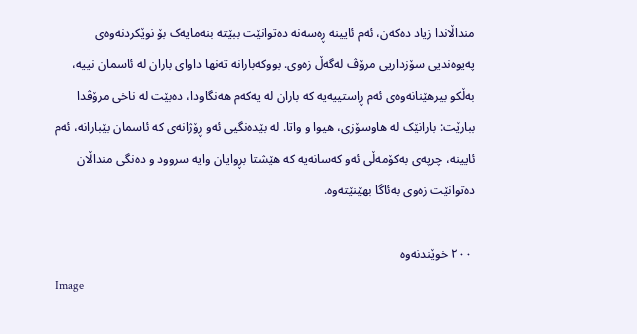منداڵاندا زیاد دەکەن، ئەم ئایینە ڕەسەنە دەتوانێت ببێتە بنەمایەک بۆ نوێکردنەوەی پەیوەندیی سۆزداریی مرۆڤ لەگەڵ زەوی. بووکەبارانە تەنها داوای باران لە ئاسمان نییە، بەڵکو بیرهێنانەوەی ئەم ڕاستییەیە کە باران لە یەکەم هەنگاودا، دەبێت لە ناخی مرۆڤدا ببارێت: بارانێک لە هاوسۆزی، هیوا و واتا. لە بێدەنگیی ئەو ڕۆژانەی کە ئاسمان بێبارانە، ئەم ئایینە، چرپەی بەکۆمەڵی ئەو کەسانەیە کە هێشتا بڕوایان وایە سروود و دەنگی منداڵان دەتوانێت زەوی بەئاگا بهێنێتەوە.

 ۲۰۰ خوێندنەوە
Image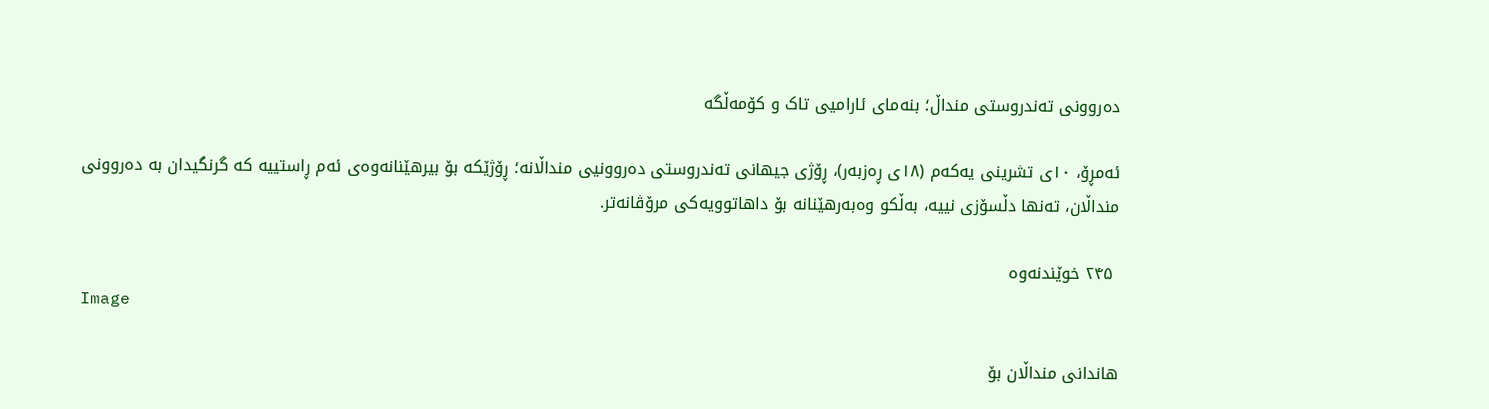دەروونی تەندروستی منداڵ؛ بنەمای ئارامیی تاک و کۆمەڵگە

ئەمڕۆ، ١٠ی تشرینی یەکەم (١٨ی ڕەزبەر)، ڕۆژی جیهانی تەندروستی دەروونیی منداڵانە؛ ڕۆژێکە بۆ بیرهێنانەوەی ئەم ڕاستییە کە گرنگیدان بە دەروونی منداڵان، تەنها دڵسۆزی نییە، بەڵکو وەبەرهێنانە بۆ داهاتوویەکی مرۆڤانەتر.

 ۲۴۵ خوێندنەوە
Image

هاندانی منداڵان بۆ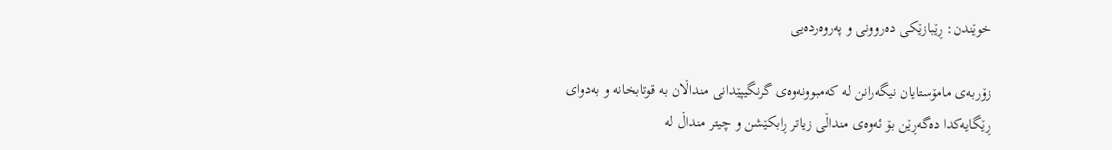خوێندن: ڕێبازێکی دەروونی و پەروەردەیی

زۆربەی مامۆستایان نیگەرانن لە کەمبوونەوەی گرنگیپێدانی منداڵان بە قوتابخانە و بەدوای ڕێگایەکدا دەگەڕێن بۆ ئەوەی منداڵی زیاتر ڕابکێشن و چیتر منداڵ لە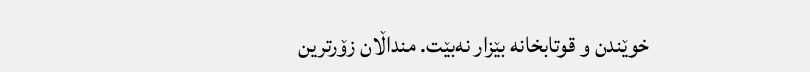خوێندن و قوتابخانە بێزار نەبێت. منداڵان زۆرترین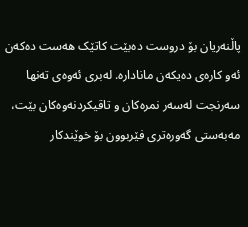پاڵنەریان بۆ دروست دەبێت کاتێک هەست دەکەن ئەو کارەی دەیکەن مانادارە. لەبری ئەوەی تەنها سەرنجت لەسەر نمرەکان و تاقیکردنەوەکان بێت، مەبەستی گەورەتری فێربوون بۆ خوێندکار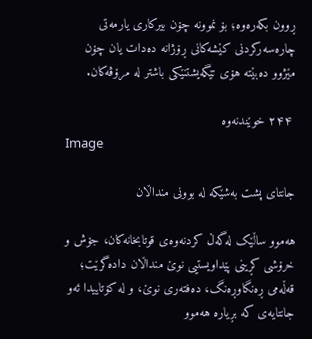ڕوون بکەرەوە؛ بۆ نموونە چۆن بیرکاری یارمەتی چارەسەرکردنی کێشەکانی ڕۆژانە دەدات یان چۆن مێژوو دەبێتە هۆی تێگەیشتنێکی باشتر لە مرۆڤەکان.

 ۲۴۴ خوێندنەوە
Image

جانتای پشت بەشێکە لە بوونی منداڵان

هەموو ساڵێک لەگەڵ کردنەوەی قوتابخانەکان، جۆش و خرۆشی کڕینی پێداویستیی نوێ منداڵان دادەگرێت؛ قەڵەمی ڕەنگاوڕەنگ، دەفتەری نوێ، و لە کۆتاییدا ئەو جانتایەی کە بڕیارە هەموو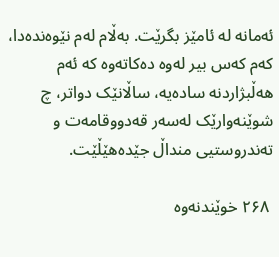ئەمانە لە ئامێز بگرێت. بەڵام لەم نێوەندەدا، کەم کەس بیر لەوە دەکاتەوە کە ئەم هەڵبژاردنە سادەیە، ساڵانێک دواتر، چ شوێنەوارێک لەسەر قەدووقامەت و تەندروستیی منداڵ جێدەهێڵێت.

 ۲۶۸ خوێندنەوە